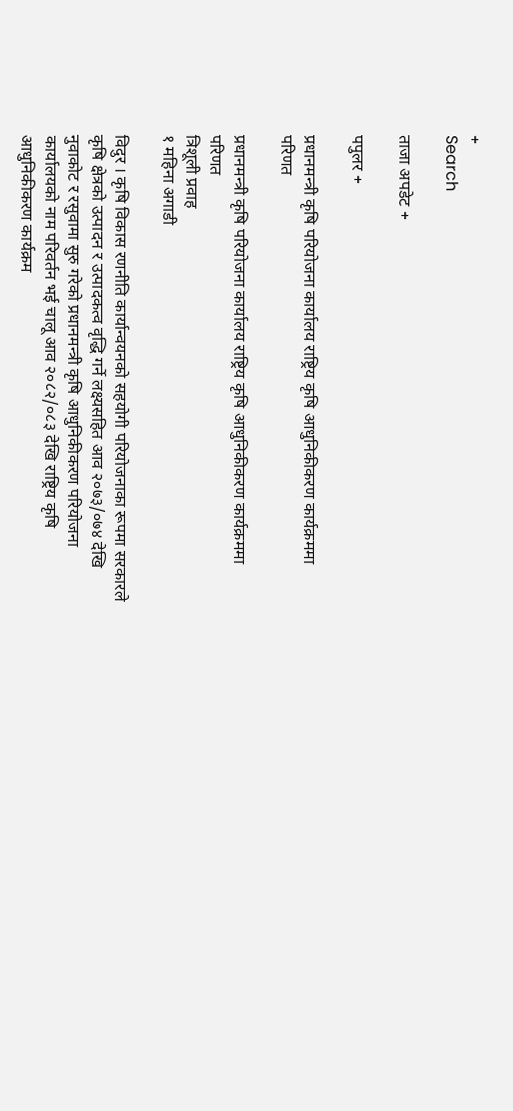+
Search

ताजा अपडेट +

पपुलर +

प्रधानमन्त्री कृषि परियोजना कार्यालय राष्ट्रिय कृषि आधुनिकीकरण कार्यक्रममा परिणत

प्रधानमन्त्री कृषि परियोजना कार्यालय राष्ट्रिय कृषि आधुनिकीकरण कार्यक्रममा परिणत
त्रिशूली प्रवाह
१ महिना अगाडी

विदुर । कृषि विकास रणनीति कार्यान्वयनको सहयोगी परियोजनाका रूपमा सरकारले कृषि क्षेत्रको उत्पादन र उत्पादकत्व वृद्धि गर्ने लक्ष्यसहित आव २०७३/०७४ देखि नुवाकोट र रसुवामा सुरु गरेको प्रधानमन्त्री कृषि आधुनिकीकरण परियोजना कार्यालयको नाम परिवर्तन भई चालू आव २०८२/०८३ देखि राष्ट्रिय कृषि आधुनिकीकरण कार्यक्रम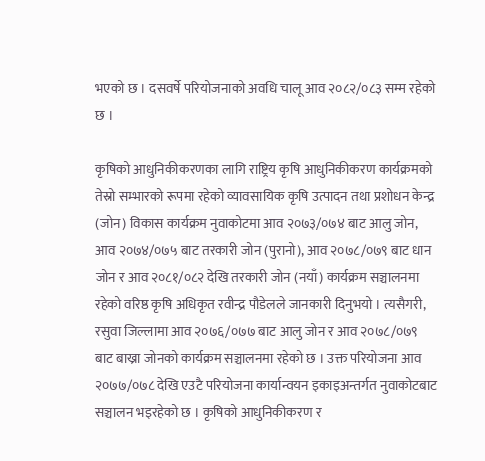भएको छ । दसवर्षे परियोजनाको अवधि चालू आव २०८२/०८३ सम्म रहेको छ ।

कृषिको आधुनिकीकरणका लागि राष्ट्रिय कृषि आधुनिकीकरण कार्यक्रमको तेस्रो सम्भारको रूपमा रहेको व्यावसायिक कृषि उत्पादन तथा प्रशोधन केन्द्र (जोन) विकास कार्यक्रम नुवाकोटमा आव २०७३/०७४ बाट आलु जोन, आव २०७४/०७५ बाट तरकारी जोन (पुरानो), आव २०७८/०७९ बाट धान जोन र आव २०८१/०८२ देखि तरकारी जोन (नयाँ) कार्यक्रम सञ्चालनमा रहेको वरिष्ठ कृषि अधिकृत रवीन्द्र पौडेलले जानकारी दिनुभयो । त्यसैगरी, रसुवा जिल्लामा आव २०७६/०७७ बाट आलु जोन र आव २०७८/०७९ बाट बाख्रा जोनको कार्यक्रम सञ्चालनमा रहेको छ । उक्त परियोजना आव २०७७/०७८ देखि एउटै परियोजना कार्यान्वयन इकाइअन्तर्गत नुवाकोटबाट सञ्चालन भइरहेको छ । कृषिको आधुनिकीकरण र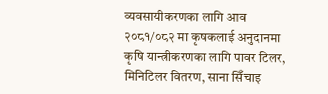व्यवसायीकरणका लागि आव २०८१/०८२ मा कृषकलाई अनुदानमा कृषि यान्त्रीकरणका लागि पावर टिलर, मिनिटिलर वितरण, साना सिँचाइ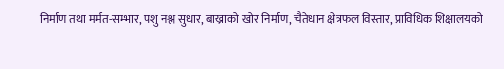निर्माण तथा मर्मत-सम्भार, पशु नश्ल सुधार, बाख्राको खोर निर्माण, चैतेधान क्षेत्रफल विस्तार, प्राविधिक शिक्षालयको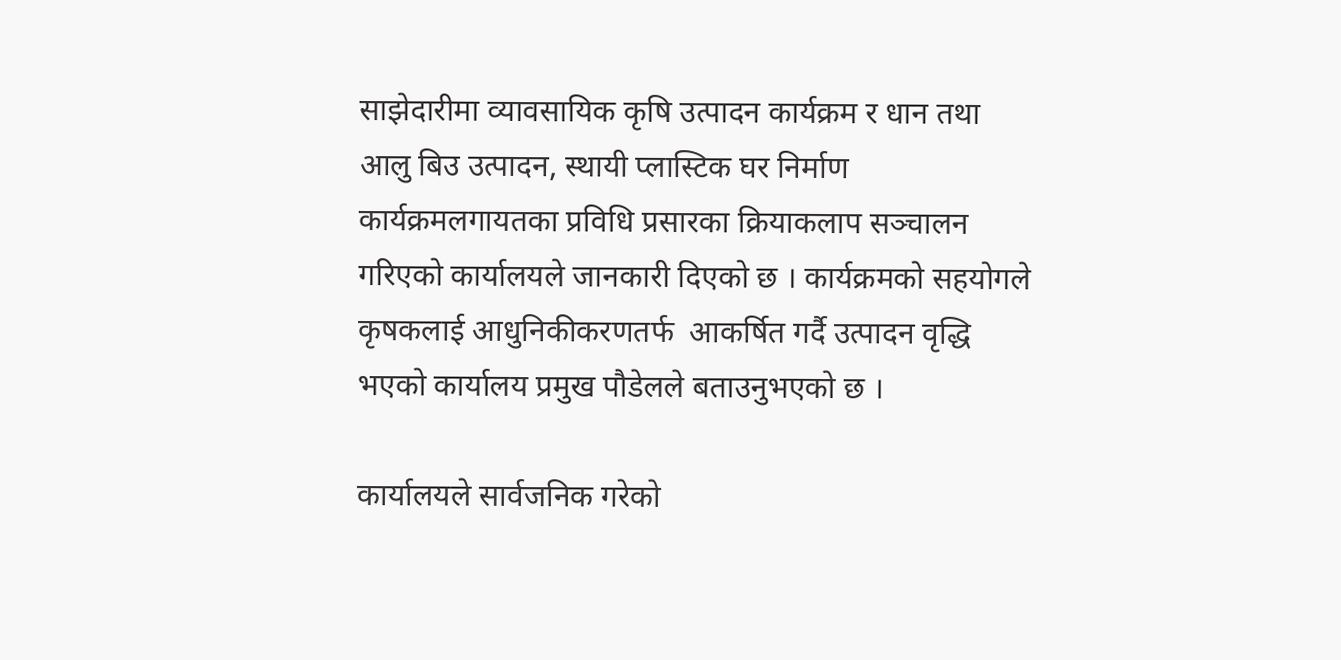साझेदारीमा व्यावसायिक कृषि उत्पादन कार्यक्रम र धान तथा आलु बिउ उत्पादन, स्थायी प्लास्टिक घर निर्माण कार्यक्रमलगायतका प्रविधि प्रसारका क्रियाकलाप सञ्चालन गरिएको कार्यालयले जानकारी दिएको छ । कार्यक्रमको सहयोगले कृषकलाई आधुनिकीकरणतर्फ  आकर्षित गर्दै उत्पादन वृद्धि भएको कार्यालय प्रमुख पौडेलले बताउनुभएको छ ।

कार्यालयले सार्वजनिक गरेको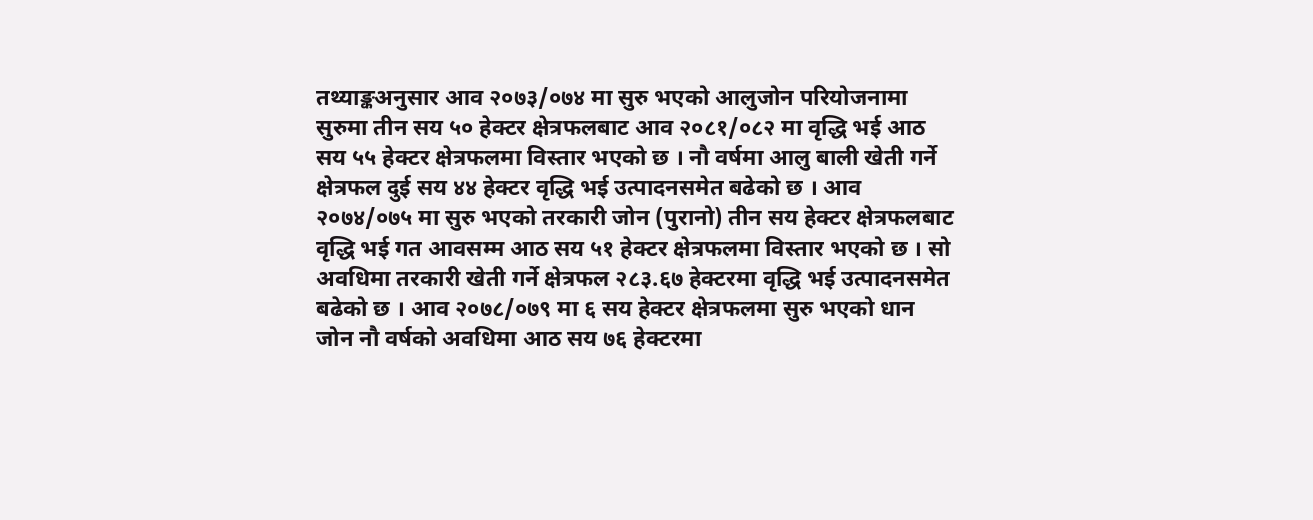तथ्याङ्कअनुसार आव २०७३/०७४ मा सुरु भएको आलुजोन परियोजनामा सुरुमा तीन सय ५० हेक्टर क्षेत्रफलबाट आव २०८१/०८२ मा वृद्धि भई आठ सय ५५ हेक्टर क्षेत्रफलमा विस्तार भएको छ । नौ वर्षमा आलु बाली खेती गर्ने क्षेत्रफल दुई सय ४४ हेक्टर वृद्धि भई उत्पादनसमेत बढेको छ । आव २०७४/०७५ मा सुरु भएको तरकारी जोन (पुरानो) तीन सय हेक्टर क्षेत्रफलबाट वृद्धि भई गत आवसम्म आठ सय ५१ हेक्टर क्षेत्रफलमा विस्तार भएको छ । सो अवधिमा तरकारी खेती गर्ने क्षेत्रफल २८३.६७ हेक्टरमा वृद्धि भई उत्पादनसमेत बढेको छ । आव २०७८/०७९ मा ६ सय हेक्टर क्षेत्रफलमा सुरु भएको धान जोन नौ वर्षको अवधिमा आठ सय ७६ हेक्टरमा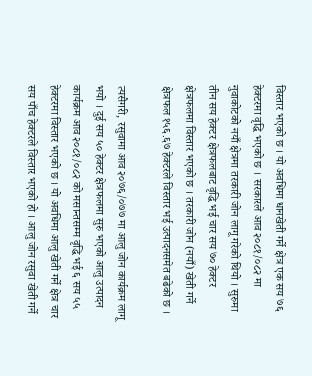विस्तार भएको छ । यो अवधिमा धानखेती गर्ने क्षेत्र एक सय ७६ हेक्टरमा वृद्धि भएको छ । सरकारले आव २०८१/०८२ मा नुवाकोटको नयाँ क्षेत्रमा तरकारी जोन लागू गरेको थियो । सुरुमा तीन सय हेक्टर क्षेत्रफलबाट वृद्धि भई चार सय ७० हेक्टर क्षेत्रफलमा विस्तार भएको छ । तरकारी जोन (नयाँ) खेती गर्ने क्षेत्रफल १५६.६७ हेक्टरले विस्तार भई उत्पादनसमेत बढेको छ ।

त्यसैगरी, रसुवामा आव २०७६/०७७ मा आलु जोन कार्यक्रम लागू भयो । दुई सय ५० हेक्टर क्षेत्रफलमा सुरु भएको आलु उत्पादन कार्यक्रम आव २०८१/०८२ को मसान्तसम्म वृद्धि भई ६ सय ५५ हेक्टरमा विस्तार भएको छ । यो अवधिमा आलु खेती गर्ने क्षेत्र चार सय पाँच हेक्टरले विस्तार भएको हो । आलु जोन रसुवा खेती गर्ने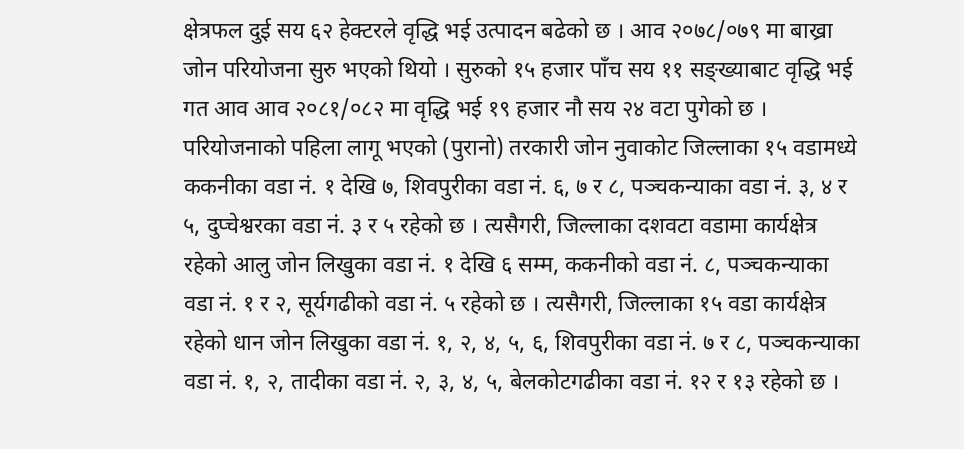क्षेत्रफल दुई सय ६२ हेक्टरले वृद्धि भई उत्पादन बढेको छ । आव २०७८/०७९ मा बाख्रा जोन परियोजना सुरु भएको थियो । सुरुको १५ हजार पाँच सय ११ सङ्ख्याबाट वृद्धि भई गत आव आव २०८१/०८२ मा वृद्धि भई १९ हजार नौ सय २४ वटा पुगेको छ । परियोजनाको पहिला लागू भएको (पुरानो) तरकारी जोन नुवाकोट जिल्लाका १५ वडामध्ये ककनीका वडा नं. १ देखि ७, शिवपुरीका वडा नं. ६, ७ र ८, पञ्चकन्याका वडा नं. ३, ४ र ५, दुप्चेश्वरका वडा नं. ३ र ५ रहेको छ । त्यसैगरी, जिल्लाका दशवटा वडामा कार्यक्षेत्र रहेको आलु जोन लिखुका वडा नं. १ देखि ६ सम्म, ककनीको वडा नं. ८, पञ्चकन्याका वडा नं. १ र २, सूर्यगढीको वडा नं. ५ रहेको छ । त्यसैगरी, जिल्लाका १५ वडा कार्यक्षेत्र रहेको धान जोन लिखुका वडा नं. १, २, ४, ५, ६, शिवपुरीका वडा नं. ७ र ८, पञ्चकन्याका वडा नं. १, २, तादीका वडा नं. २, ३, ४, ५, बेलकोटगढीका वडा नं. १२ र १३ रहेको छ ।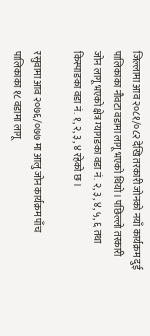जिल्लामा आव २०८१/०८२ देखि तरकारी जोनको नयाँ कार्यक्रम दुई पालिकाका नौवटा वडामा लागू भएको थियो । पछिल्लो तरकारी जोन लागू भएको क्षेत्र म्यागङका वडा नं. २, ३, ४, ५, ६ तथा किस्पाङका वडा नं. १, २, ३, ४ रहेको छ ।

रसुवामा आव २०७६/०७७ मा आलु जोन कार्यक्रम पाँच पालिकाका १८ वडामा लागू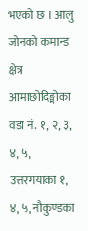भएको छ । आलु जोनको कमान्ड क्षेत्र आमाछोदिङ्मोका वडा नं. १, २, ३, ४, ५, उत्तरगयाका १, ४, ५, नौकुण्डका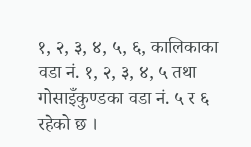१, २, ३, ४, ५, ६, कालिकाका वडा नं. १, २, ३, ४, ५ तथा गोसाइँकुण्डका वडा नं. ५ र ६ रहेको छ ।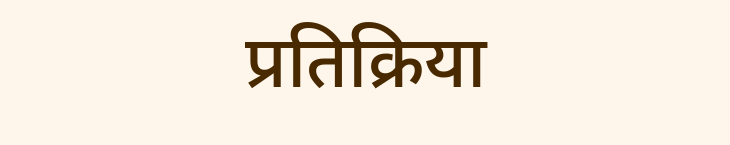प्रतिक्रिया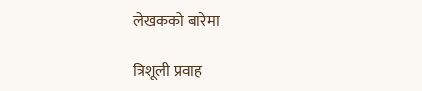लेखकको बारेमा

त्रिशूली प्रवाह